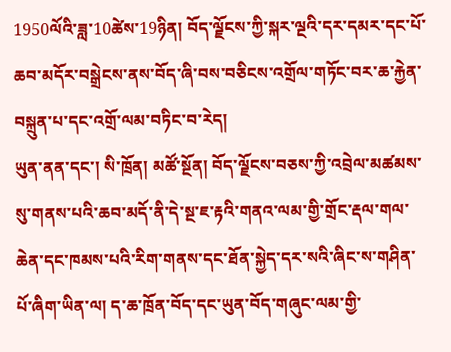1950ལོའི་ཟླ་10ཚེས་19ཉིན། བོད་ལྗོངས་ཀྱི་སྐར་ལྔའི་དར་དམར་དང་པོ་ཆབ་མདོར་བསྒྲེངས་ནས་བོད་ཞི་བས་བཅིངས་འགྲོལ་གཏོང་བར་ཆ་རྐྱེན་བསྐྲུན་པ་དང་འགྲོ་ལམ་བཏིང་བ་རེད།
ཡུན་ནན་དང་། སི་ཁྲོན། མཚོ་སྔོན། བོད་ལྗོངས་བཅས་ཀྱི་འབྲེལ་མཚམས་སུ་གནས་པའི་ཆབ་མདོ་ནི་དེ་སྔ་ཇ་རྟའི་གནའ་ལམ་གྱི་གྲོང་རྡལ་གལ་ཆེན་དང་ཁམས་པའི་རིག་གནས་དང་ཐོན་སྐྱེད་དར་སའི་ཞིང་ས་གཤིན་པོ་ཞིག་ཡིན་ལ། ད་ཆ་ཁྲོན་བོད་དང་ཡུན་བོད་གཞུང་ལམ་གྱི་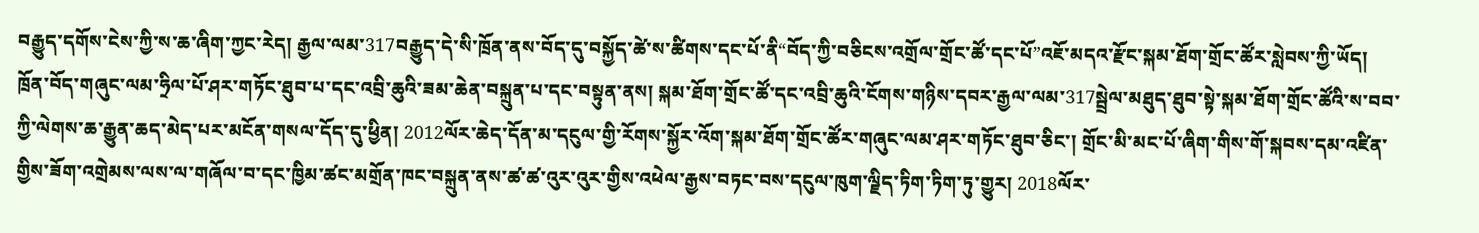བརྒྱུད་དགོས་ངེས་ཀྱི་ས་ཆ་ཞིག་ཀྱང་རེད། རྒྱལ་ལམ་317བརྒྱུད་དེ་སི་ཁྲོན་ནས་བོད་དུ་བསྐྱོད་ཚེ་ས་ཚིགས་དང་པོ་ནི“བོད་ཀྱི་བཅིངས་འགྲོལ་གྲོང་ཚོ་དང་པོ”འཇོ་མདའ་རྫོང་སྐམ་ཐོག་གྲོང་ཚོར་སླེབས་ཀྱི་ཡོད།
ཁྲོན་བོད་གཞུང་ལམ་ཧྲིལ་པོ་ཤར་གཏོང་ཐུབ་པ་དང་འབྲི་ཆུའི་ཟམ་ཆེན་བསྐྲུན་པ་དང་བསྟུན་ནས། སྐམ་ཐོག་གྲོང་ཚོ་དང་འབྲི་ཆུའི་ངོགས་གཉིས་དབར་རྒྱལ་ལམ་317སྦྲེལ་མཐུད་ཐུབ་སྟེ་སྐམ་ཐོག་གྲོང་ཚོའི་ས་བབ་ཀྱི་ལེགས་ཆ་རྒྱུན་ཆད་མེད་པར་མངོན་གསལ་དོད་དུ་ཕྱིན། 2012ལོར་ཆེད་དོན་མ་དངུལ་གྱི་རོགས་སྐྱོར་འོག་སྐམ་ཐོག་གྲོང་ཚོར་གཞུང་ལམ་ཤར་གཏོང་ཐུབ་ཅིང་། གྲོང་མི་མང་པོ་ཞིག་གིས་གོ་སྐབས་དམ་འཛིན་གྱིས་ཟོག་འགྲེམས་ལས་ལ་གཞོལ་བ་དང་ཁྱིམ་ཚང་མགྲོན་ཁང་བསྐྲུན་ནས་ཚ་ཚ་འུར་འུར་གྱིས་འཕེལ་རྒྱས་བཏང་བས་དངུལ་ཁུག་ལྗིད་ཏིག་ཏིག་ཏུ་གྱུར། 2018ལོར་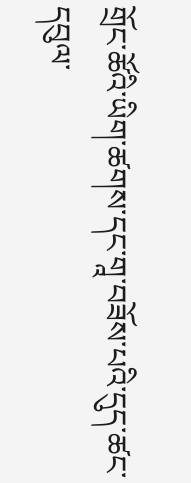གྲོང་ཚོའི་ཡིག་ཚགས་དང་གཱ་བཟོས་པའི་དུད་ཚང་དབུལ་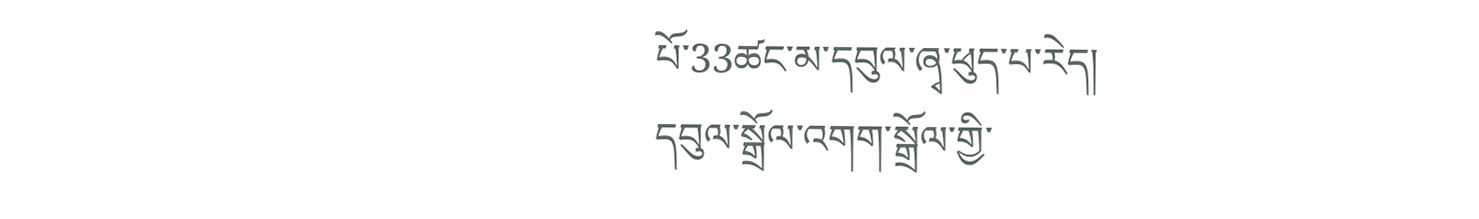པོ་33ཚང་མ་དབུལ་ཞྭ་ཕུད་པ་རེད།
དབུལ་སྒྲོལ་འགག་སྒྲོལ་གྱི་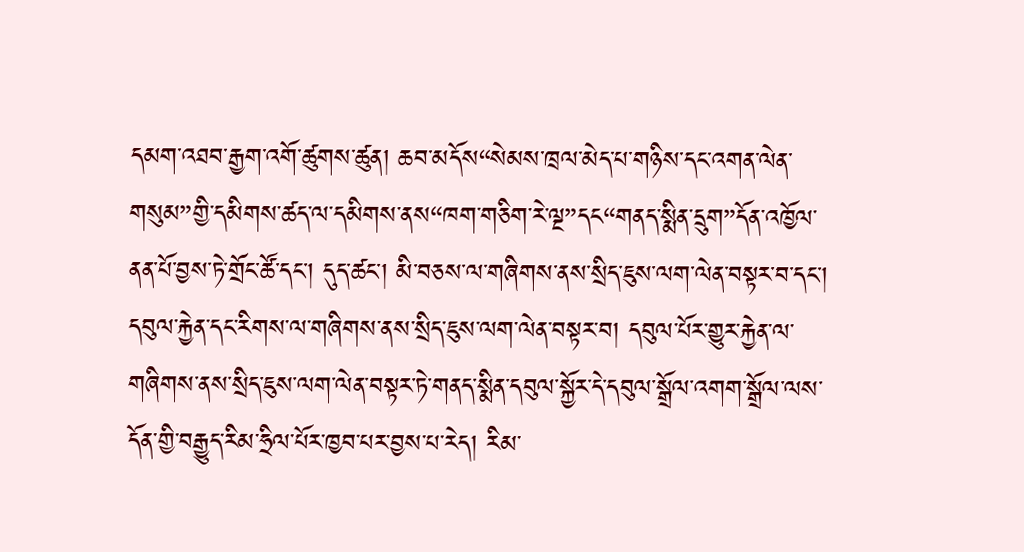དམག་འཐབ་རྒྱག་འགོ་ཚུགས་ཚུན། ཆབ་མདོས“སེམས་ཁྲལ་མེད་པ་གཉིས་དང་འགན་ལེན་གསུམ”གྱི་དམིགས་ཚད་ལ་དམིགས་ནས“ཁག་གཅིག་རེ་ལྔ”དང“གནད་སྨིན་དྲུག”དོན་འཁྱོལ་ནན་པོ་བྱས་ཏེ་གྲོང་ཚོ་དང་། དུད་ཚང་། མི་བཅས་ལ་གཞིགས་ནས་སྲིད་ཇུས་ལག་ལེན་བསྟར་བ་དང་། དབུལ་རྐྱེན་དང་རིགས་ལ་གཞིགས་ནས་སྲིད་ཇུས་ལག་ལེན་བསྟར་བ། དབུལ་པོར་གྱུར་རྐྱེན་ལ་གཞིགས་ནས་སྲིད་ཇུས་ལག་ལེན་བསྟར་ཏེ་གནད་སྨིན་དབུལ་སྐྱོར་དེ་དབུལ་སྒྲོལ་འགག་སྒྲོལ་ལས་དོན་གྱི་བརྒྱུད་རིམ་ཧྲིལ་པོར་ཁྱབ་པར་བྱས་པ་རེད། རིམ་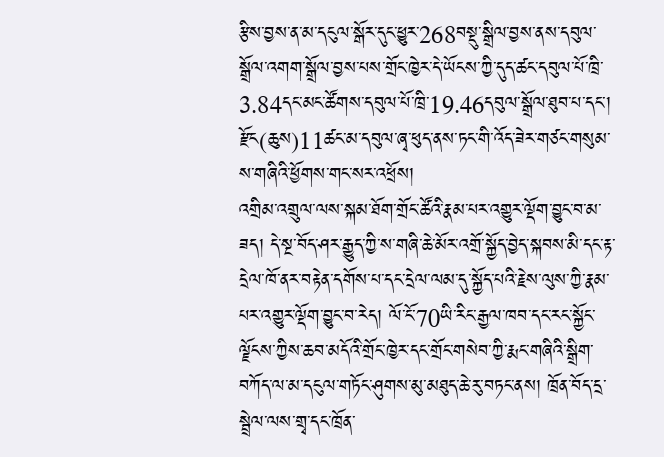རྩིས་བྱས་ན་མ་དངུལ་སྒོར་དུང་ཕྱུར་268བསྡུ་སྒྲིལ་བྱས་ནས་དབུལ་སྒྲོལ་འགག་སྒྲོལ་བྱས་པས་གྲོང་ཁྱེར་དེ་ཡོངས་ཀྱི་དུད་ཚང་དབུལ་པོ་ཁྲི་3.84དང་མང་ཚོགས་དབུལ་པོ་ཁྲི་19.46དབུལ་སྒྲོལ་ཐུབ་པ་དང་། རྫོང(ཆུས)11ཚང་མ་དབུལ་ཞྭ་ཕུད་ནས་ཏང་གི་འོད་ཟེར་གཙང་གསུམ་ས་གཞིའི་ཕྱོགས་གང་སར་འཕྲོས།
འགྲིམ་འགྲུལ་ལས་སྐམ་ཐོག་གྲོང་ཚོའི་རྣམ་པར་འགྱུར་ལྡོག་བྱུང་བ་མ་ཟད། དེ་སྔ་བོད་ཤར་རྒྱུད་ཀྱི་ས་གཞི་ཆེ་མོར་འགྲོ་སྐྱོད་བྱེད་སྐབས་མི་དང་རྟ་དྲེལ་ཁོ་ནར་བརྟེན་དགོས་པ་དང་དྲེལ་ལམ་དུ་སྐྱོད་པའི་རྗེས་ལུས་ཀྱི་རྣམ་པར་འགྱུར་ལྡོག་བྱུང་བ་རེད། ལོ་ངོ་70ཡི་རིང་རྒྱལ་ཁབ་དང་རང་སྐྱོང་ལྗོངས་ཀྱིས་ཆབ་མདོའི་གྲོང་ཁྱེར་དང་གྲོང་གསེབ་ཀྱི་རྨང་གཞིའི་སྒྲིག་བཀོད་ལ་མ་དངུལ་གཏོང་ཤུགས་མུ་མཐུད་ཆེ་རུ་བཏང་ནས། ཁྲོན་བོད་དྲ་སྦྲེལ་ལས་གྲྭ་དང་ཁྲོན་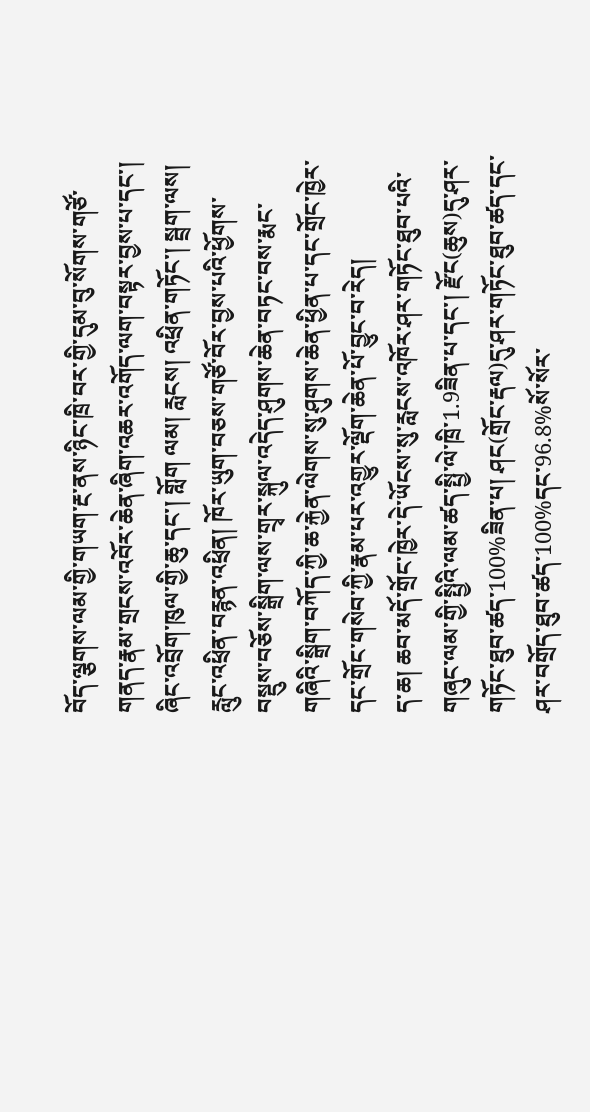བོད་ལྕགས་ལམ་གྱི་གཡག་རྔ་ནས་ཉིང་ཁྲི་བར་གྱི་དུམ་བུ་སོགས་གཙོ་གནད་རྣམ་གྲངས་འབོར་ཆེན་ཞིག་འཆར་འགོད་ལག་བསྟར་བྱས་པ་དང་། ཞིང་འབྲོག་ཁུལ་གྱི་ཆུ་དང་། གློག ལམ། རླངས། འཕྲིན་གཏོང་། སྦྲག་ལས། རླུང་འཕྲིན་བརྙན་འཕྲིན། ཁོར་ཡུག་བཅས་གཙོ་བོར་བྱས་པའི་ཕྱོགས་བསྡུས་བཅོས་སྒྲིག་ལས་གྲྭར་སྐུལ་འདེད་ཤུགས་ཆེན་བཏང་བས་རྨང་གཞིའི་སྒྲིག་བཀོད་ཀྱི་ཆ་རྐྱེན་ལེགས་སུ་ཤུགས་ཆེན་ཕྱིན་པ་དང་གྲོང་ཁྱེར་དང་གྲོང་གསེབ་ཀྱི་རྣམ་པར་འགྱུར་ལྡོག་ཆེན་པོ་བྱུང་བ་རེད།
ད་ཆ། ཆབ་མདོ་གྲོང་ཁྱེར་དེ་ཡོངས་སུ་རླངས་འཁོར་ཤར་གཏོང་ཐུབ་པའི་གཞུང་ལམ་གྱི་སྤྱིའི་ལམ་ཚད་སྤྱི་ལེ་ཁྲི་1.9ཟིན་པ་དང་། རྫོང(ཆུས)དུ་ཤར་གཏོང་ཐུབ་ཚད་100%ཟིན་པ། ཤང(གྲོང་རྡལ)དུ་ཤར་གཏོང་ཐུབ་ཚད་དང་ཤར་བགྲོད་ཐུབ་ཚད་100%དང་96.8%སོ་སོར་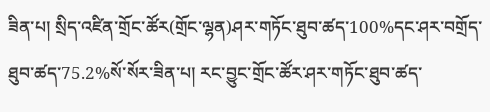ཟིན་པ། སྲིད་འཛིན་གྲོང་ཚོར(གྲོང་ལྷན)ཤར་གཏོང་ཐུབ་ཚད་100%དང་ཤར་བགྲོད་ཐུབ་ཚད་75.2%སོ་སོར་ཟིན་པ། རང་བྱུང་གྲོང་ཚོར་ཤར་གཏོང་ཐུབ་ཚད་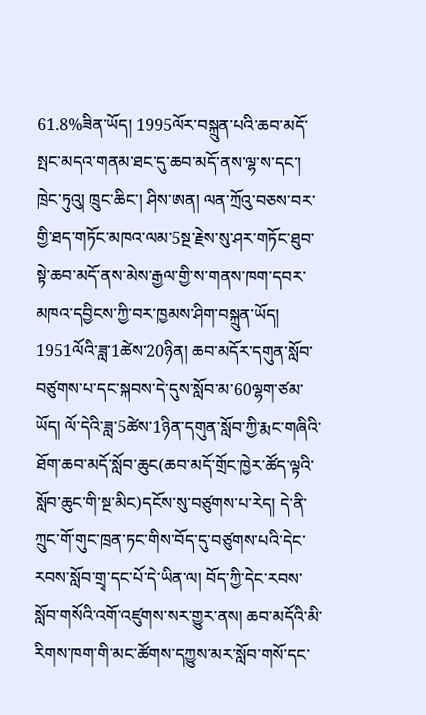61.8%ཟིན་ཡོད། 1995ལོར་བསྐྲུན་པའི་ཆབ་མདོ་སྤང་མདའ་གནམ་ཐང་དུ་ཆབ་མདོ་ནས་ལྷ་ས་དང་། ཁྲེང་ཏུའུ། ཁྲུང་ཆིང་། ཤིས་ཨན། ལན་ཀྲོའུ་བཅས་བར་གྱི་ཐད་གཏོང་མཁའ་ལམ་5སྔ་རྗེས་སུ་ཤར་གཏོང་ཐུབ་སྟེ་ཆབ་མདོ་ནས་མེས་རྒྱལ་གྱི་ས་གནས་ཁག་དབར་མཁའ་དབྱིངས་ཀྱི་བར་ཁྱམས་ཤིག་བསྐྲུན་ཡོད།
1951ལོའི་ཟླ་1ཚེས་20ཉིན། ཆབ་མདོར་དགུན་སློབ་བཙུགས་པ་དང་སྐབས་དེ་དུས་སློབ་མ་60ལྷག་ཙམ་ཡོད། ལོ་དེའི་ཟླ་5ཚེས་1ཉིན་དགུན་སློབ་ཀྱི་རྨང་གཞིའི་ཐོག་ཆབ་མདོ་སློབ་ཆུང(ཆབ་མདོ་གྲོང་ཁྱེར་ཚོད་ལྟའི་སློབ་ཆུང་གི་སྔ་མིང)དངོས་སུ་བཙུགས་པ་རེད། དེ་ནི་ཀྲུང་གོ་གུང་ཁྲན་ཏང་གིས་བོད་དུ་བཙུགས་པའི་དེང་རབས་སློབ་གྲྭ་དང་པོ་དེ་ཡིན་ལ། བོད་ཀྱི་དེང་རབས་སློབ་གསོའི་འགོ་འཛུགས་སར་གྱུར་ནས། ཆབ་མདོའི་མི་རིགས་ཁག་གི་མང་ཚོགས་དཀྱུས་མར་སློབ་གསོ་དང་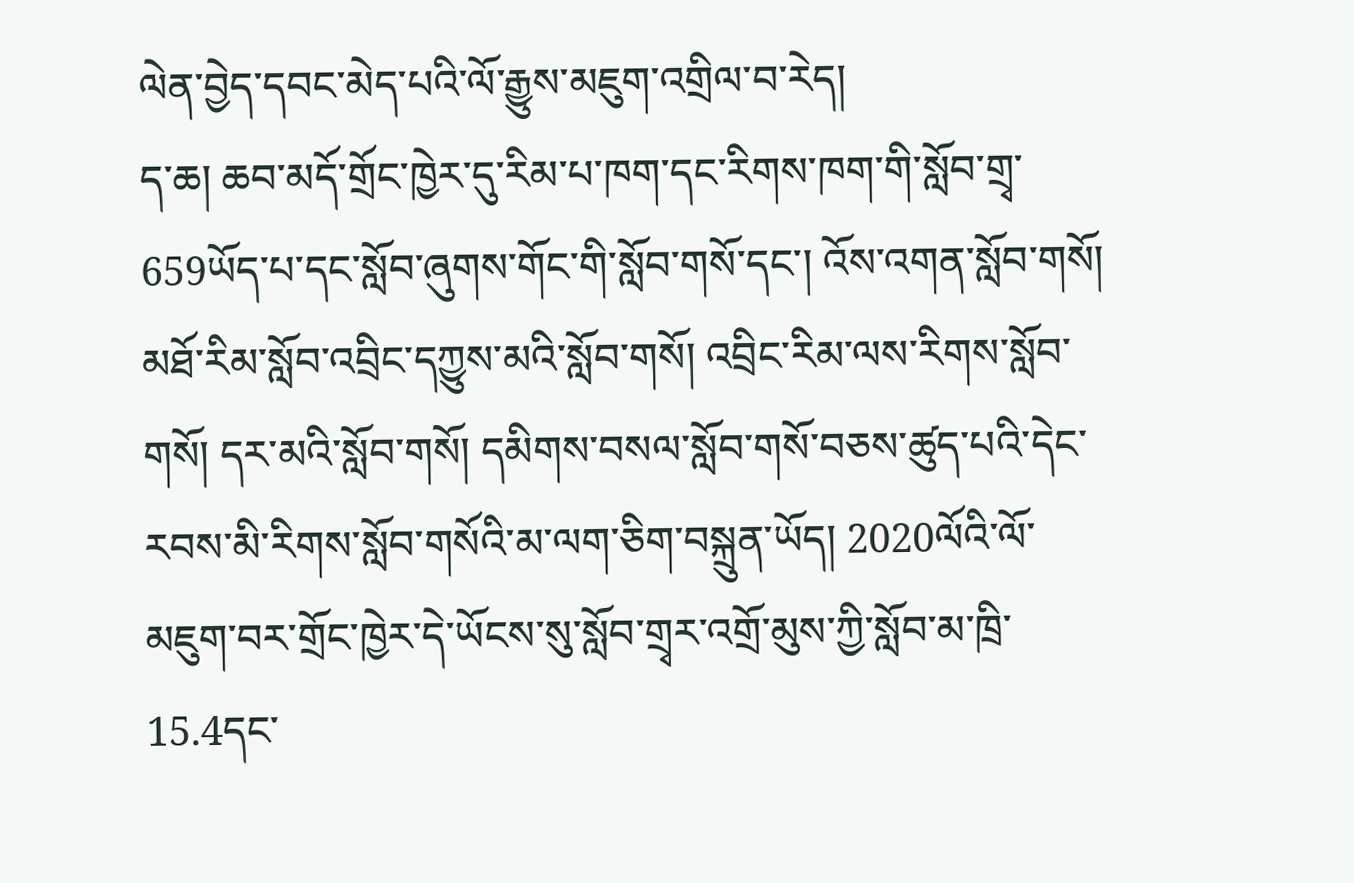ལེན་བྱེད་དབང་མེད་པའི་ལོ་རྒྱུས་མཇུག་འགྲིལ་བ་རེད།
ད་ཆ། ཆབ་མདོ་གྲོང་ཁྱེར་དུ་རིམ་པ་ཁག་དང་རིགས་ཁག་གི་སློབ་གྲྭ་659ཡོད་པ་དང་སློབ་ཞུགས་གོང་གི་སློབ་གསོ་དང་། འོས་འགན་སློབ་གསོ། མཐོ་རིམ་སློབ་འབྲིང་དཀྱུས་མའི་སློབ་གསོ། འབྲིང་རིམ་ལས་རིགས་སློབ་གསོ། དར་མའི་སློབ་གསོ། དམིགས་བསལ་སློབ་གསོ་བཅས་ཚུད་པའི་དེང་རབས་མི་རིགས་སློབ་གསོའི་མ་ལག་ཅིག་བསྐྲུན་ཡོད། 2020ལོའི་ལོ་མཇུག་བར་གྲོང་ཁྱེར་དེ་ཡོངས་སུ་སློབ་གྲྭར་འགྲོ་མུས་ཀྱི་སློབ་མ་ཁྲི་15.4དང་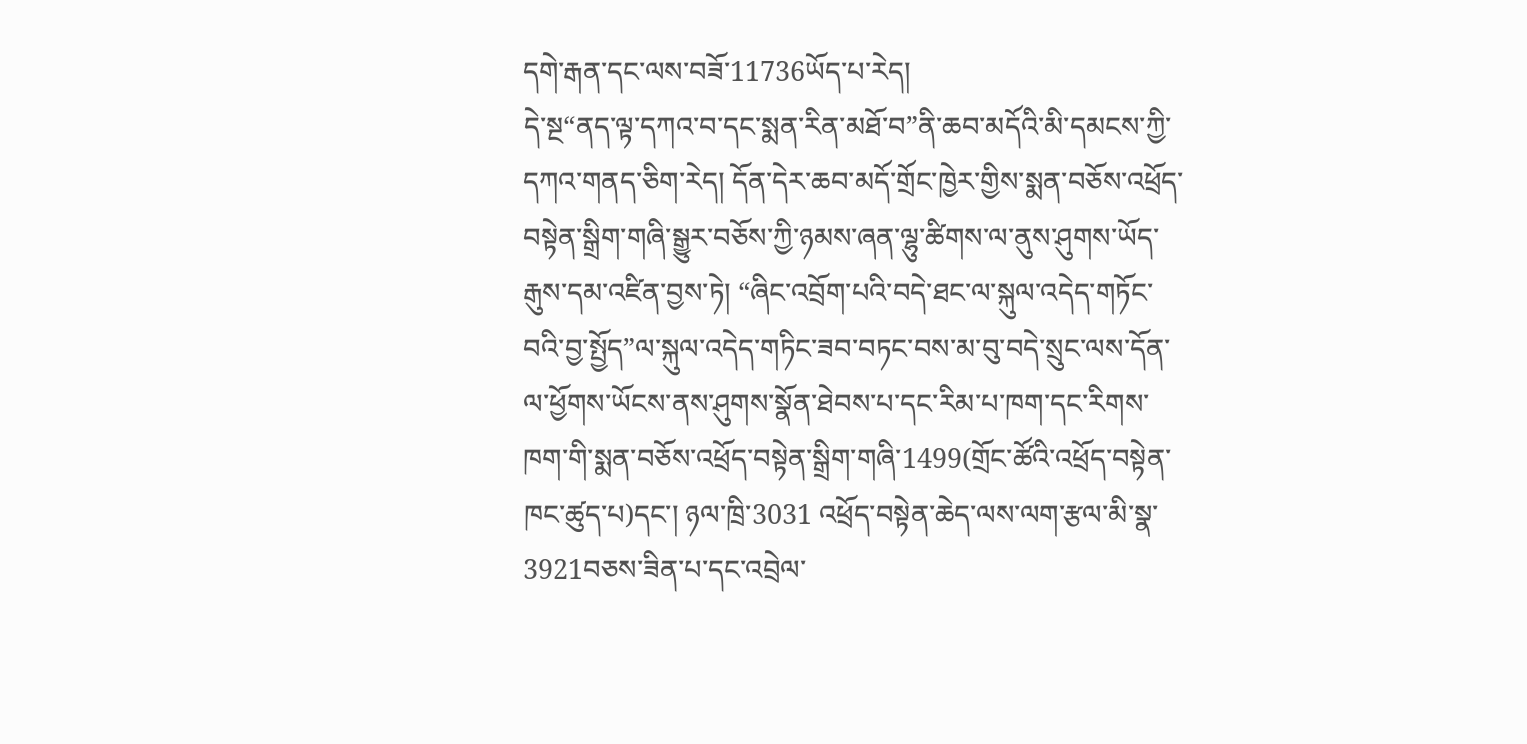དགེ་རྒན་དང་ལས་བཟོ་11736ཡོད་པ་རེད།
དེ་སྔ“ནད་ལྟ་དཀའ་བ་དང་སྨན་རིན་མཐོ་བ”ནི་ཆབ་མདོའི་མི་དམངས་ཀྱི་དཀའ་གནད་ཅིག་རེད། དོན་དེར་ཆབ་མདོ་གྲོང་ཁྱེར་གྱིས་སྨན་བཅོས་འཕྲོད་བསྟེན་སྒྲིག་གཞི་སྒྱུར་བཅོས་ཀྱི་ཉམས་ཞན་ལྷུ་ཚིགས་ལ་ནུས་ཤུགས་ཡོད་རྒུས་དམ་འཛིན་བྱས་ཏེ། “ཞིང་འབྲོག་པའི་བདེ་ཐང་ལ་སྐུལ་འདེད་གཏོང་བའི་བྱ་སྤྱོད”ལ་སྐུལ་འདེད་གཏིང་ཟབ་བཏང་བས་མ་བུ་བདེ་སྲུང་ལས་དོན་ལ་ཕྱོགས་ཡོངས་ནས་ཤུགས་སྣོན་ཐེབས་པ་དང་རིམ་པ་ཁག་དང་རིགས་ཁག་གི་སྨན་བཅོས་འཕྲོད་བསྟེན་སྒྲིག་གཞི་1499(གྲོང་ཚོའི་འཕྲོད་བསྟེན་ཁང་ཚུད་པ)དང་། ཉལ་ཁྲི་3031 འཕྲོད་བསྟེན་ཆེད་ལས་ལག་རྩལ་མི་སྣ་3921བཅས་ཟིན་པ་དང་འབྲེལ་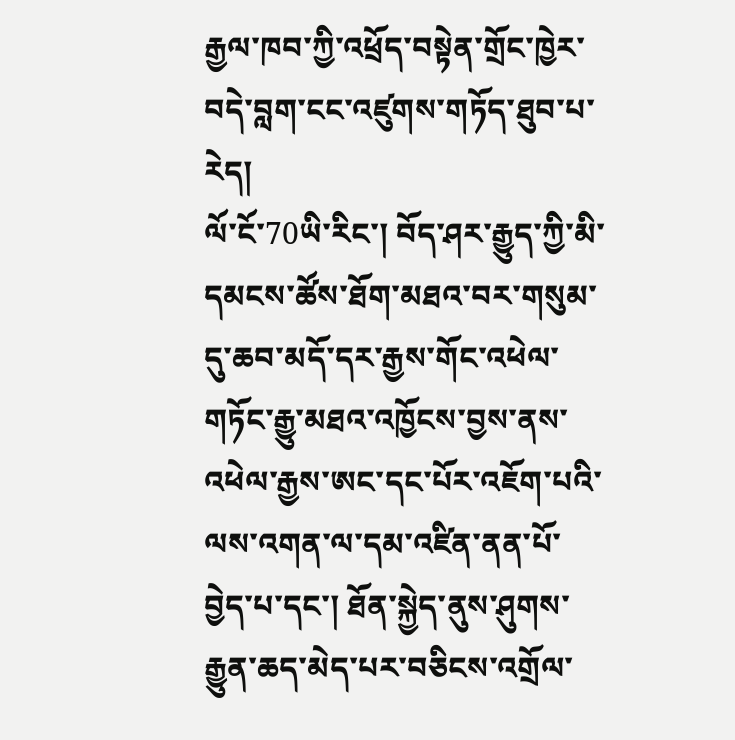རྒྱལ་ཁབ་ཀྱི་འཕྲོད་བསྟེན་གྲོང་ཁྱེར་བདེ་བླག་ངང་འཛུགས་གཏོད་ཐུབ་པ་རེད།
ལོ་ངོ་70ཡི་རིང་། བོད་ཤར་རྒྱུད་ཀྱི་མི་དམངས་ཚོས་ཐོག་མཐའ་བར་གསུམ་དུ་ཆབ་མདོ་དར་རྒྱས་གོང་འཕེལ་གཏོང་རྒྱུ་མཐའ་འཁྱོངས་བྱས་ནས་འཕེལ་རྒྱས་ཨང་དང་པོར་འཇོག་པའི་ལས་འགན་ལ་དམ་འཛིན་ནན་པོ་བྱེད་པ་དང་། ཐོན་སྐྱེད་ནུས་ཤུགས་རྒྱུན་ཆད་མེད་པར་བཅིངས་འགྲོལ་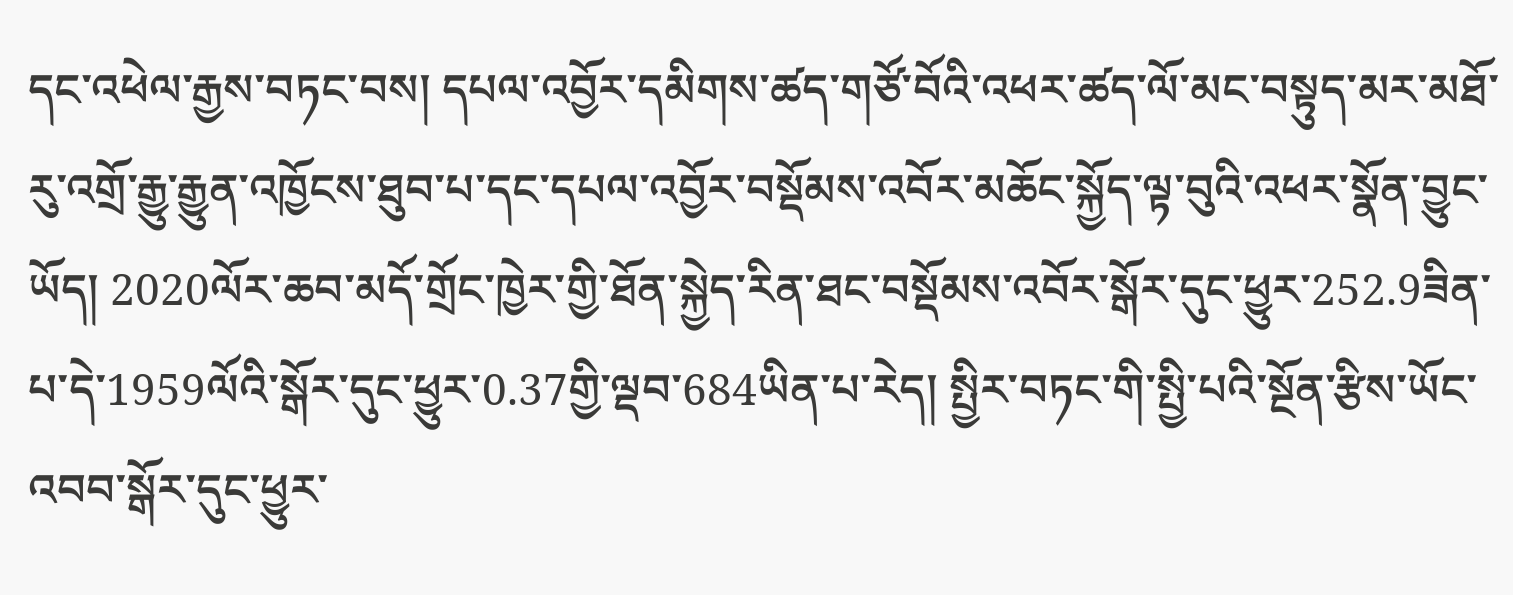དང་འཕེལ་རྒྱས་བཏང་བས། དཔལ་འབྱོར་དམིགས་ཚད་གཙོ་བོའི་འཕར་ཚད་ལོ་མང་བསྟུད་མར་མཐོ་རུ་འགྲོ་རྒྱུ་རྒྱུན་འཁྱོངས་ཐུབ་པ་དང་དཔལ་འབྱོར་བསྡོམས་འབོར་མཆོང་སྐྱོད་ལྟ་བུའི་འཕར་སྣོན་བྱུང་ཡོད། 2020ལོར་ཆབ་མདོ་གྲོང་ཁྱེར་གྱི་ཐོན་སྐྱེད་རིན་ཐང་བསྡོམས་འབོར་སྒོར་དུང་ཕྱུར་252.9ཟིན་པ་དེ་1959ལོའི་སྒོར་དུང་ཕྱུར་0.37གྱི་ལྡབ་684ཡིན་པ་རེད། སྤྱིར་བཏང་གི་སྤྱི་པའི་སྔོན་རྩིས་ཡོང་འབབ་སྒོར་དུང་ཕྱུར་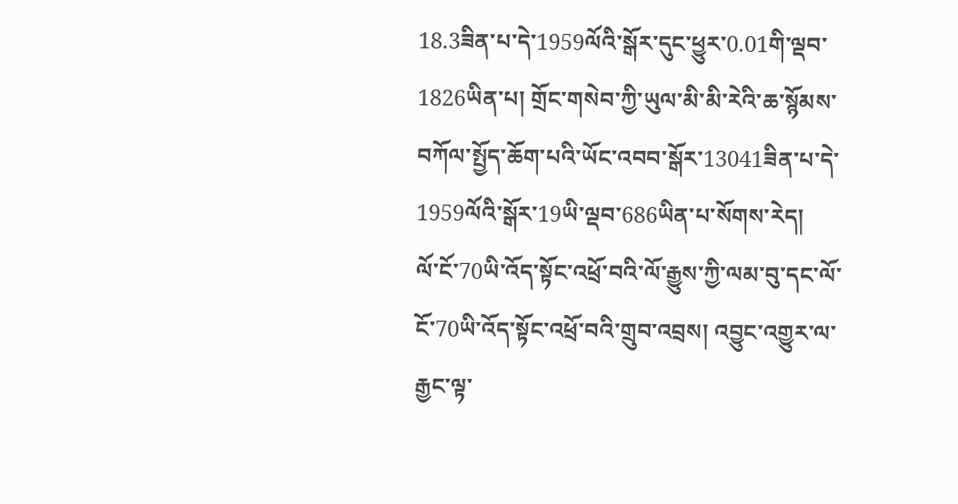18.3ཟིན་པ་དེ་1959ལོའི་སྒོར་དུང་ཕྱུར་0.01གི་ལྡབ་1826ཡིན་པ། གྲོང་གསེབ་ཀྱི་ཡུལ་མི་མི་རེའི་ཆ་སྙོམས་བཀོལ་སྤྱོད་ཆོག་པའི་ཡོང་འབབ་སྒོར་13041ཟིན་པ་དེ་1959ལོའི་སྒོར་19ཡི་ལྡབ་686ཡིན་པ་སོགས་རེད།
ལོ་ངོ་70ཡི་འོད་སྟོང་འཕྲོ་བའི་ལོ་རྒྱུས་ཀྱི་ལམ་བུ་དང་ལོ་ངོ་70ཡི་འོད་སྟོང་འཕྲོ་བའི་གྲུབ་འབྲས། འབྱུང་འགྱུར་ལ་རྒྱང་ལྟ་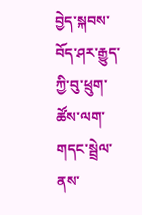བྱེད་སྐབས་བོད་ཤར་རྒྱུད་ཀྱི་བུ་ཕྲུག་ཚོས་ལག་གདང་སྦྲེལ་ནས་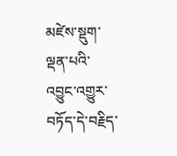མཛེས་སྡུག་ལྡན་པའི་འབྱུང་འགྱུར་བཏོད་དེ་བརྗིད་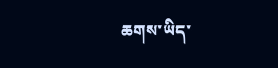ཆགས་ཡིད་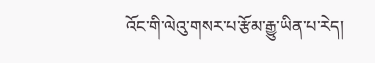འོང་གི་ལེའུ་གསར་པ་རྩོམ་རྒྱུ་ཡིན་པ་རེད།